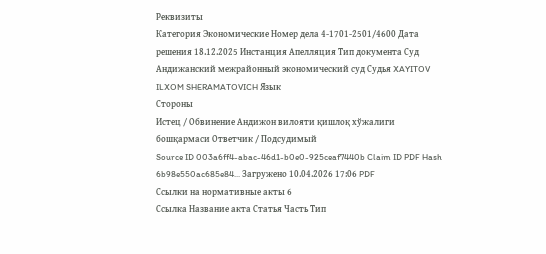Реквизиты
Категория Экономические Номер дела 4-1701-2501/4600 Дата решения 18.12.2025 Инстанция Апелляция Тип документа Суд Андижанский межрайонный экономический суд Судья XAYITOV ILXOM SHERAMATOVICH Язык
Стороны
Истец / Обвинение Андижон вилояти қишлоқ хўжалиги бошқармаси Ответчик / Подсудимый
Source ID 003a6ff4-abac-46d1-b0e0-925ceaf7440b Claim ID PDF Hash 6b98e550ac685e84... Загружено 10.04.2026 17:06 PDF
Ссылки на нормативные акты 6
Ссылка Название акта Статья Часть Тип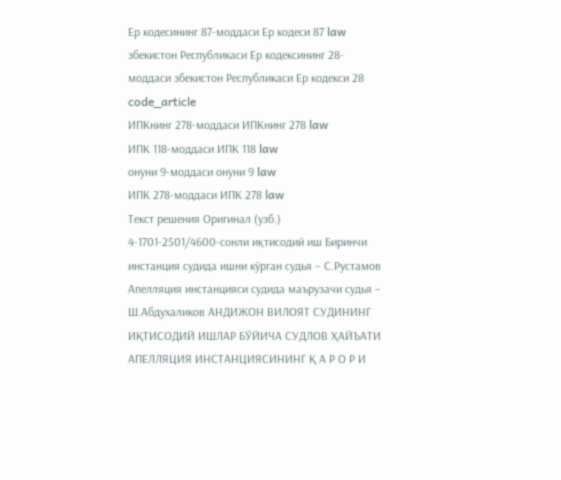Ер кодесининг 87-моддаси Ер кодеси 87 law
збекистон Республикаси Ер кодексининг 28-моддаси збекистон Республикаси Ер кодекси 28 code_article
ИПКнинг 278-моддаси ИПКнинг 278 law
ИПК 118-моддаси ИПК 118 law
онуни 9-моддаси онуни 9 law
ИПК 278-моддаси ИПК 278 law
Текст решения Оригинал (узб.)
4-1701-2501/4600-сонли иқтисодий иш Биринчи инстанция судида ишни кўрган судья – С.Рустамов Апелляция инстанцияси судида маърузачи судья – Ш.Абдухаликов АНДИЖОН ВИЛОЯТ СУДИНИНГ ИҚТИСОДИЙ ИШЛАР БЎЙИЧА СУДЛОВ ҲАЙЪАТИ АПЕЛЛЯЦИЯ ИНСТАНЦИЯСИНИНГ Қ А Р О Р И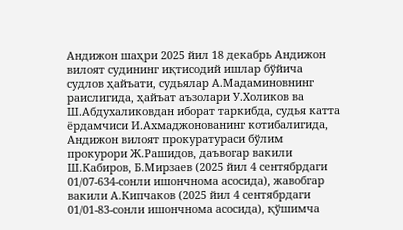Андижон шаҳри 2025 йил 18 декабрь Андижон вилоят судининг иқтисодий ишлар бўйича судлов ҳайъати, судьялар А.Мадаминовнинг раислигида, ҳайъат аъзолари У.Холиков ва Ш.Абдухаликовдан иборат таркибда, судья катта ёрдамчиси И.Ахмаджонованинг котибалигида, Андижон вилоят прокуратураси бўлим прокурори Ж.Рашидов, даъвогар вакили Ш.Кабиров, Б.Мирзаев (2025 йил 4 сентябрдаги 01/07-634-сонли ишончнома асосида), жавобгар вакили А.Кипчаков (2025 йил 4 сентябрдаги 01/01-83-сонли ишончнома асосида), қўшимча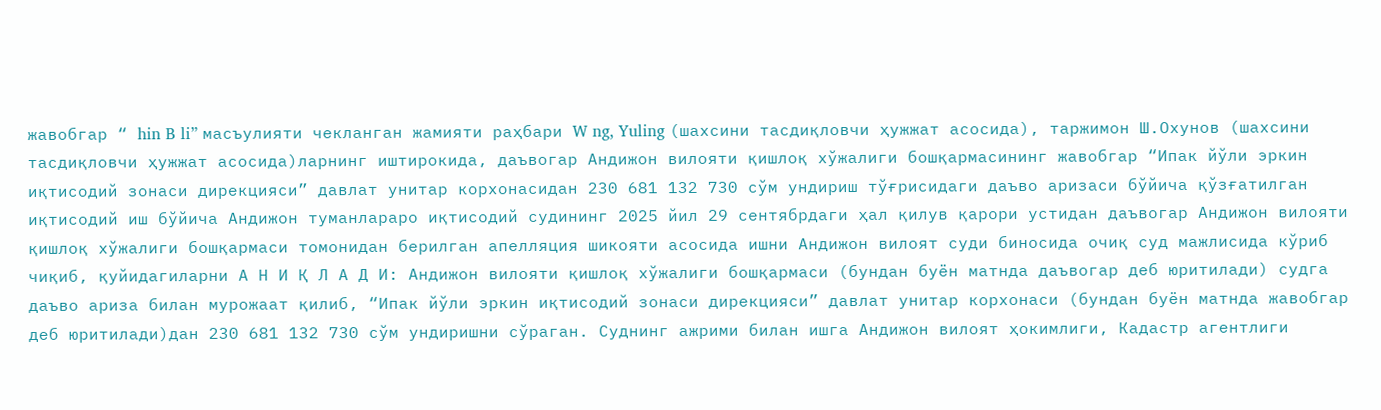жавобгар “ hin B li” масъулияти чекланган жамияти раҳбари W ng, Yuling (шахсини тасдиқловчи ҳужжат асосида), таржимон Ш.Охунов (шахсини тасдиқловчи ҳужжат асосида)ларнинг иштирокида, даъвогар Андижон вилояти қишлоқ хўжалиги бошқармасининг жавобгар “Ипак йўли эркин иқтисодий зонаси дирекцияси” давлат унитар корхонасидан 230 681 132 730 сўм ундириш тўғрисидаги даъво аризаси бўйича қўзғатилган иқтисодий иш бўйича Андижон туманлараро иқтисодий судининг 2025 йил 29 сентябрдаги ҳал қилув қарори устидан даъвогар Андижон вилояти қишлоқ хўжалиги бошқармаси томонидан берилган апелляция шикояти асосида ишни Андижон вилоят суди биносида очиқ суд мажлисида кўриб чиқиб, қуйидагиларни А Н И Қ Л А Д И: Андижон вилояти қишлоқ хўжалиги бошқармаси (бундан буён матнда даъвогар деб юритилади) судга даъво ариза билан мурожаат қилиб, “Ипак йўли эркин иқтисодий зонаси дирекцияси” давлат унитар корхонаси (бундан буён матнда жавобгар деб юритилади)дан 230 681 132 730 сўм ундиришни сўраган. Суднинг ажрими билан ишга Андижон вилоят ҳокимлиги, Кадастр агентлиги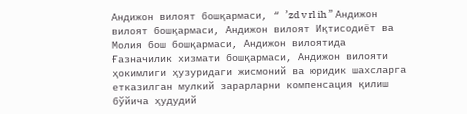Андижон вилоят бошқармаси, “ ’zd v rl ih ” Андижон вилоят бошқармаси, Андижон вилоят Иқтисодиёт ва Молия бош бошқармаси, Андижон вилоятида Ғазначилик хизмати бошқармаси, Андижон вилояти ҳокимлиги ҳузуридаги жисмоний ва юридик шахсларга етказилган мулкий зарарларни компенсация қилиш бўйича ҳудудий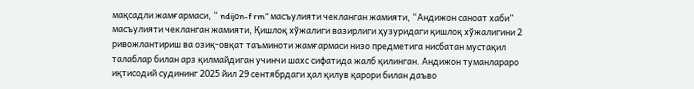мақсадли жамғармаси, “ ndijоn-f rm” масъулияти чекланган жамияти, “Андижон саноат хаби” масъулияти чекланган жамияти, Қишлоқ хўжалиги вазирлиги ҳузуридаги қишлоқ хўжалигини 2 ривожлантириш ва озиқ-овқат таъминоти жамғармаси низо предметига нисбатан мустақил талаблар билан арз қилмайдиган учинчи шахс сифатида жалб қилинган. Андижон туманлараро иқтисодий судининг 2025 йил 29 сентябрдаги ҳал қилув қарори билан даъво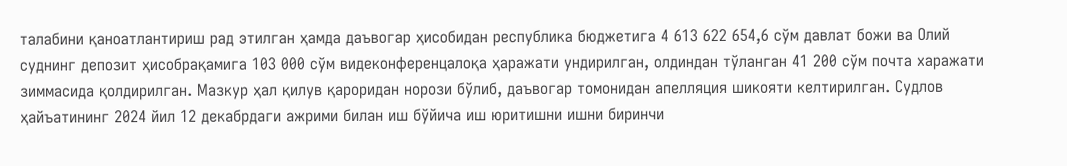талабини қаноатлантириш рад этилган ҳамда даъвогар ҳисобидан республика бюджетига 4 613 622 654,6 сўм давлат божи ва Олий суднинг депозит ҳисобрақамига 103 000 сўм видеконференцалоқа ҳаражати ундирилган, олдиндан тўланган 41 200 сўм почта харажати зиммасида қолдирилган. Мазкур ҳал қилув қароридан норози бўлиб, даъвогар томонидан апелляция шикояти келтирилган. Судлов ҳайъатининг 2024 йил 12 декабрдаги ажрими билан иш бўйича иш юритишни ишни биринчи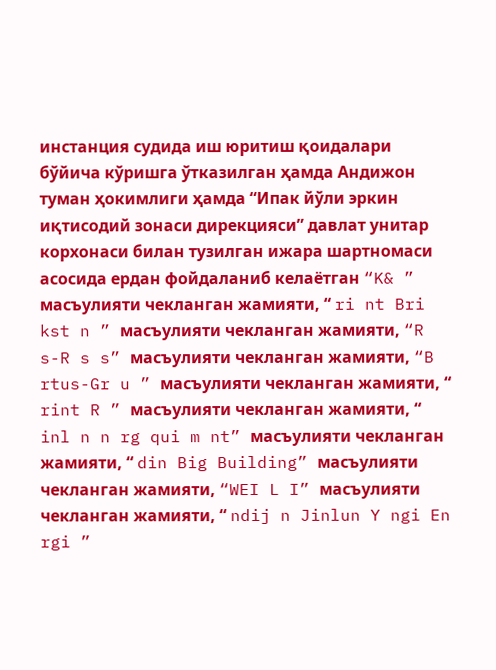инстанция судида иш юритиш қоидалари бўйича кўришга ўтказилган ҳамда Андижон туман ҳокимлиги ҳамда “Ипак йўли эркин иқтисодий зонаси дирекцияси” давлат унитар корхонаси билан тузилган ижара шартномаси асосида ердан фойдаланиб келаётган “K& ” масъулияти чекланган жамияти, “ ri nt Bri kst n ” масъулияти чекланган жамияти, “R s-R s s” масъулияти чекланган жамияти, “B rtus-Gr u ” масъулияти чекланган жамияти, “ rint R ” масъулияти чекланган жамияти, “ inl n n rg qui m nt” масъулияти чекланган жамияти, “ din Big Building” масъулияти чекланган жамияти, “WEI L I” масъулияти чекланган жамияти, “ ndij n Jinlun Y ngi En rgi ”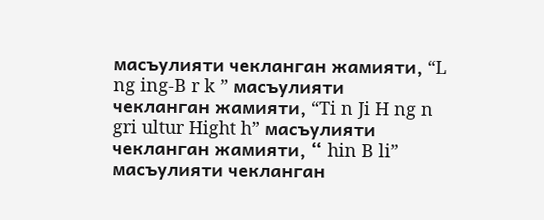масъулияти чекланган жамияти, “L ng ing-B r k ” масъулияти чекланган жамияти, “Ti n Ji H ng n gri ultur Hight h” масъулияти чекланган жамияти, “ hin B li” масъулияти чекланган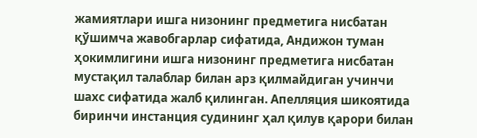жамиятлари ишга низонинг предметига нисбатан қўшимча жавобгарлар сифатида, Андижон туман ҳокимлигини ишга низонинг предметига нисбатан мустақил талаблар билан арз қилмайдиган учинчи шахс сифатида жалб қилинган. Апелляция шикоятида биринчи инстанция судининг ҳал қилув қарори билан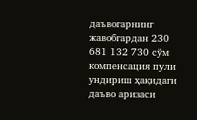даъвогарнинг жавобгардан 230 681 132 730 сўм компенсация пули ундириш ҳақидаги даъво аризаси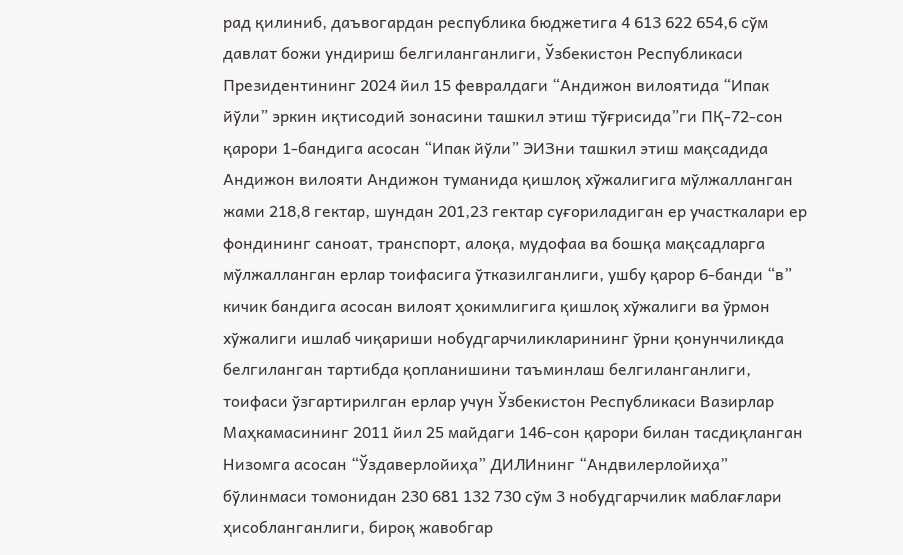рад қилиниб, даъвогардан республика бюджетига 4 613 622 654,6 сўм давлат божи ундириш белгиланганлиги, Ўзбекистон Республикаси Президентининг 2024 йил 15 февралдаги “Андижон вилоятида “Ипак йўли” эркин иқтисодий зонасини ташкил этиш тўғрисида”ги ПҚ-72-сон қарори 1-бандига асосан “Ипак йўли” ЭИЗни ташкил этиш мақсадида Андижон вилояти Андижон туманида қишлоқ хўжалигига мўлжалланган жами 218,8 гектар, шундан 201,23 гектар суғориладиган ер участкалари ер фондининг саноат, транспорт, алоқа, мудофаа ва бошқа мақсадларга мўлжалланган ерлар тоифасига ўтказилганлиги, ушбу қарор 6-банди “в” кичик бандига асосан вилоят ҳокимлигига қишлоқ хўжалиги ва ўрмон хўжалиги ишлаб чиқариши нобудгарчиликларининг ўрни қонунчиликда белгиланган тартибда қопланишини таъминлаш белгиланганлиги, тоифаси ўзгартирилган ерлар учун Ўзбекистон Республикаси Вазирлар Маҳкамасининг 2011 йил 25 майдаги 146-сон қарори билан тасдиқланган Низомга асосан “Ўздаверлойиҳа” ДИЛИнинг “Андвилерлойиҳа” бўлинмаси томонидан 230 681 132 730 сўм 3 нобудгарчилик маблағлари ҳисобланганлиги, бироқ жавобгар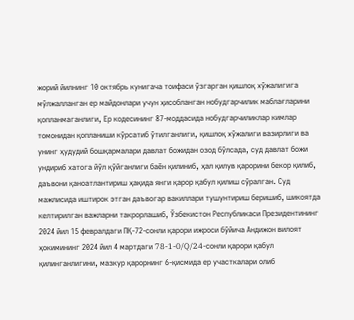жорий йилнинг 10 октябрь кунигача тоифаси ўзгарган қишлоқ хўжалигига мўлжалланган ер майдонлари учун ҳисобланган нобудгарчилик маблағларини қопланмаганлиги, Ер кодесининг 87-моддасида нобудгарчиликлар кимлар томонидан қопланиши кўрсатиб ўтилганлиги, қишлоқ хўжалиги вазирлиги ва унинг ҳудудий бошқармалари давлат божидан озод бўлсада, суд давлат божи ундириб хатога йўл қўйганлиги баён қилиниб, ҳал қилув қарорини бекор қилиб, даъвони қаноатлантириш ҳақида янги қарор қабул қилиш сўралган. Суд мажлисида иштирок этган даъвогар вакиллари тушунтириш беришиб, шикоятда келтирилган важларни такрорлашиб, Ўзбекистон Республикаси Президентининг 2024 йил 15 февралдаги ПҚ-72-сонли қарори ижроси бўйича Андижон вилоят ҳокимининг 2024 йил 4 мартдаги 78-1-0/Q/24-сонли қарори қабул қилинганлигини, мазкур қарорнинг 6-қисмида ер участкалари олиб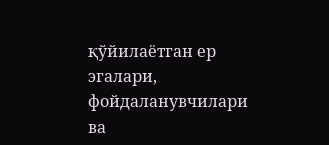қўйилаётган ер эгалари, фойдаланувчилари ва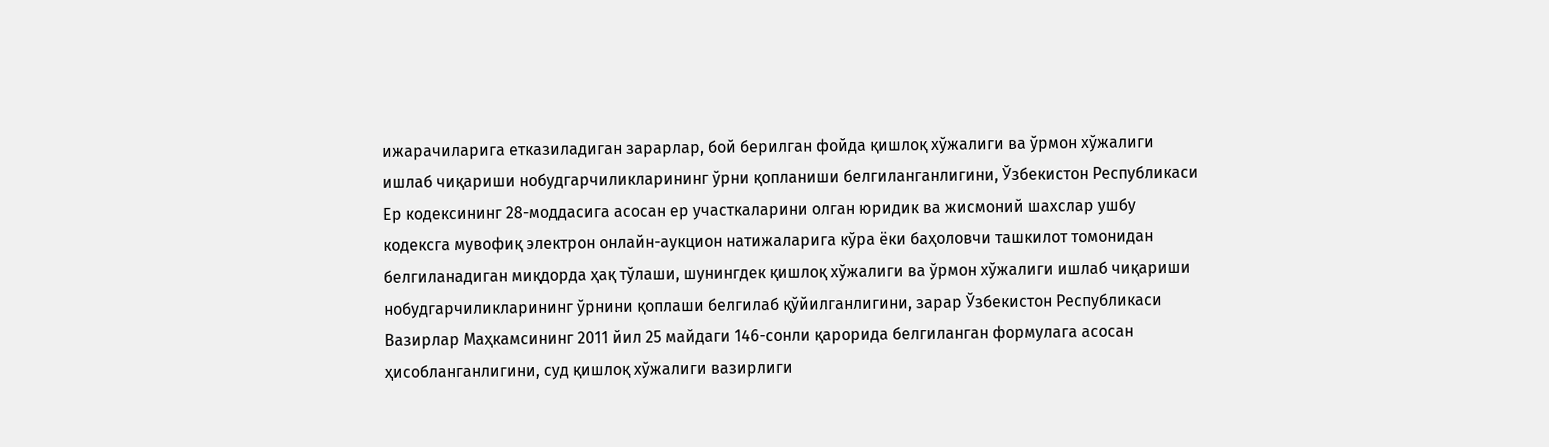ижарачиларига етказиладиган зарарлар, бой берилган фойда қишлоқ хўжалиги ва ўрмон хўжалиги ишлаб чиқариши нобудгарчиликларининг ўрни қопланиши белгиланганлигини, Ўзбекистон Республикаси Ер кодексининг 28-моддасига асосан ер участкаларини олган юридик ва жисмоний шахслар ушбу кодексга мувофиқ электрон онлайн-аукцион натижаларига кўра ёки баҳоловчи ташкилот томонидан белгиланадиган миқдорда ҳақ тўлаши, шунингдек қишлоқ хўжалиги ва ўрмон хўжалиги ишлаб чиқариши нобудгарчиликларининг ўрнини қоплаши белгилаб қўйилганлигини, зарар Ўзбекистон Республикаси Вазирлар Маҳкамсининг 2011 йил 25 майдаги 146-сонли қарорида белгиланган формулага асосан ҳисобланганлигини, суд қишлоқ хўжалиги вазирлиги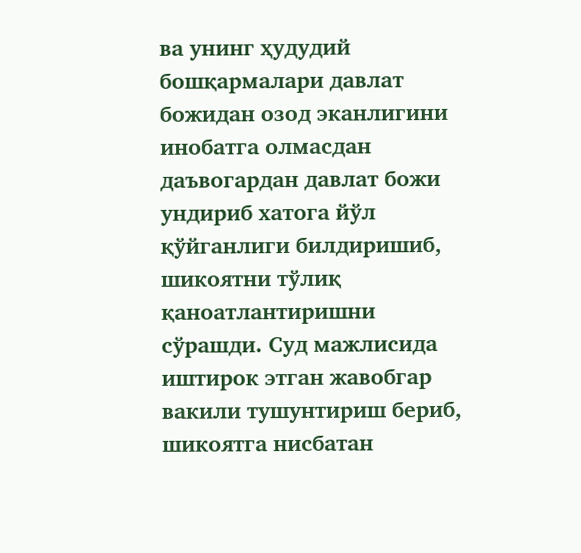ва унинг ҳудудий бошқармалари давлат божидан озод эканлигини инобатга олмасдан даъвогардан давлат божи ундириб хатога йўл қўйганлиги билдиришиб, шикоятни тўлиқ қаноатлантиришни сўрашди. Суд мажлисида иштирок этган жавобгар вакили тушунтириш бериб, шикоятга нисбатан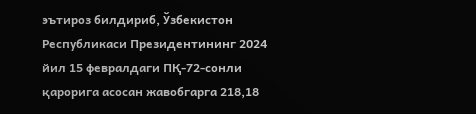эътироз билдириб, Ўзбекистон Республикаси Президентининг 2024 йил 15 февралдаги ПҚ-72-сонли қарорига асосан жавобгарга 218,18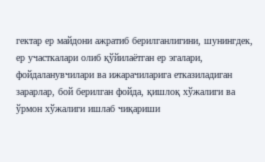гектар ер майдони ажратиб берилганлигини, шунингдек, ер участкалари олиб қўйилаётган ер эгалари, фойдаланувчилари ва ижарачиларига етказиладиган зарарлар, бой берилган фойда, қишлоқ хўжалиги ва ўрмон хўжалиги ишлаб чиқариши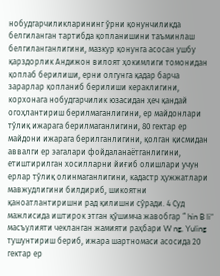нобудгарчиликларининг ўрни қонунчиликда белгиланган тартибда қопланишини таъминлаш белгиланганлигини, мазкур қонунга асосан ушбу қарздорлик Андижон вилоят ҳокимлиги томонидан қоплаб берилиши, ерни олгунга қадар барча зарарлар қопланиб берилиши кераклигини, корхонага нобудгарчилик юзасидан ҳеч қандай огоҳлантириш берилмаганлигини, ер майдонлари тўлиқ ижарага берилмаганлигини, 80 гектар ер майдони ижарага берилганлигини, қолган қисмидан аввалги ер эагалари фойдаланаётганлигини, етиштирилган хосилларни йиғиб олишлари учун ерлар тўлиқ олинмаганлигини, кадастр ҳужжатлари мавжудлигини билдириб, шикоятни қаноатлантиришни рад қилишни сўради. 4 Суд мажлисида иштирок этган қўшимча жавобгар “ hin B li” масъулияти чекланган жамияти раҳбари W ng, Yuling тушунтириш бериб, ижара шартномаси асосида 20 гектар ер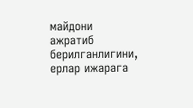майдони ажратиб берилганлигини, ерлар ижарага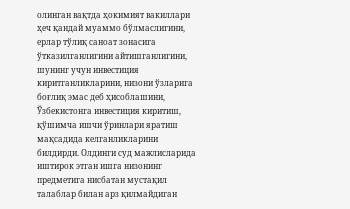олинган вақтда ҳокимият вакиллари ҳеч қандай муаммо бўлмаслигини, ерлар тўлиқ саноат зонасига ўтказилганлигини айтишганлигини, шунинг учун инвестиция киритганликларини, низони ўзларига боғлиқ эмас деб ҳисоблашини, Ўзбекистонга инвестиция киритиш, қўшимча ишчи ўринлари яратиш мақсадида келганликларини билдирди. Олдинги суд мажлисларида иштирок этган ишга низонинг предметига нисбатан мустақил талаблар билан арз қилмайдиган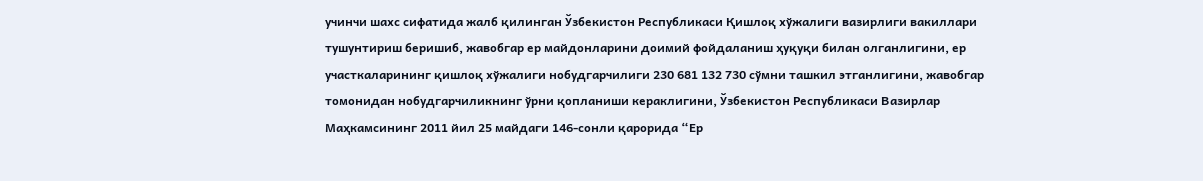учинчи шахс сифатида жалб қилинган Ўзбекистон Республикаси Қишлоқ хўжалиги вазирлиги вакиллари тушунтириш беришиб, жавобгар ер майдонларини доимий фойдаланиш ҳуқуқи билан олганлигини, ер участкаларининг қишлоқ хўжалиги нобудгарчилиги 230 681 132 730 сўмни ташкил этганлигини, жавобгар томонидан нобудгарчиликнинг ўрни қопланиши кераклигини, Ўзбекистон Республикаси Вазирлар Маҳкамсининг 2011 йил 25 майдаги 146-сонли қарорида “Ер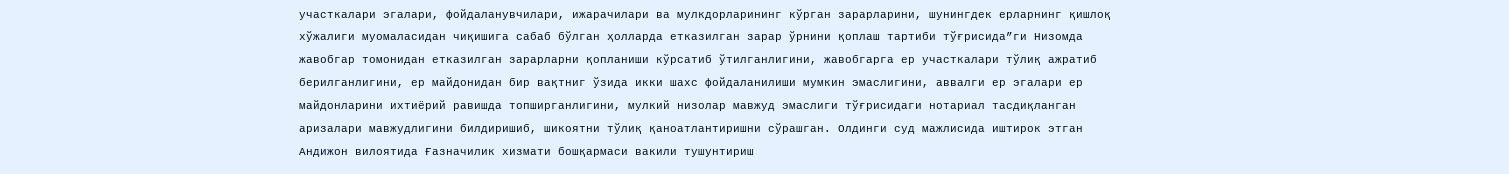участкалари эгалари, фойдаланувчилари, ижарачилари ва мулкдорларининг кўрган зарарларини, шунингдек ерларнинг қишлоқ хўжалиги муомаласидан чиқишига сабаб бўлган ҳолларда етказилган зарар ўрнини қоплаш тартиби тўғрисида”ги Низомда жавобгар томонидан етказилган зарарларни қопланиши кўрсатиб ўтилганлигини, жавобгарга ер участкалари тўлиқ ажратиб берилганлигини, ер майдонидан бир вақтниг ўзида икки шахс фойдаланилиши мумкин эмаслигини, аввалги ер эгалари ер майдонларини ихтиёрий равишда топширганлигини, мулкий низолар мавжуд эмаслиги тўғрисидаги нотариал тасдиқланган аризалари мавжудлигини билдиришиб, шикоятни тўлиқ қаноатлантиришни сўрашган. Олдинги суд мажлисида иштирок этган Андижон вилоятида Ғазначилик хизмати бошқармаси вакили тушунтириш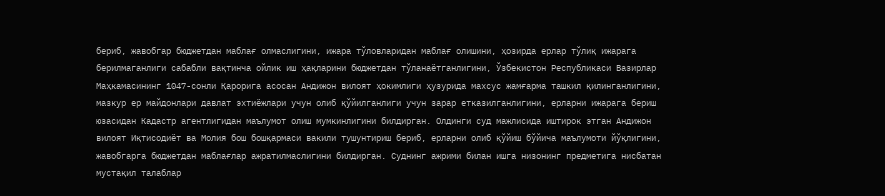бериб, жавобгар бюджетдан маблағ олмаслигини, ижара тўловларидан маблағ олишини, ҳозирда ерлар тўлиқ ижарага берилмаганлиги сабабли вақтинча ойлик иш ҳақларини бюджетдан тўланаётганлигини, Ўзбекистон Республикаси Вазирлар Маҳкамасининг 1047-сонли Қарорига асосан Андижон вилоят ҳокимлиги ҳузурида махсус жамғарма ташкил қилинганлигини, мазкур ер майдонлари давлат эхтиёжлари учун олиб қўйилганлиги учун зарар етказилганлигини, ерларни ижарага бериш юзасидан Кадастр агентлигидан маълумот олиш мумкинлигини билдирган. Олдинги суд мажлисида иштирок этган Андижон вилоят Иқтисодиёт ва Молия бош бошқармаси вакили тушунтириш бериб, ерларни олиб қўйиш бўйича маълумоти йўқлигини, жавобгарга бюджетдан маблағлар ажратилмаслигини билдирган. Суднинг ажрими билан ишга низонинг предметига нисбатан мустақил талаблар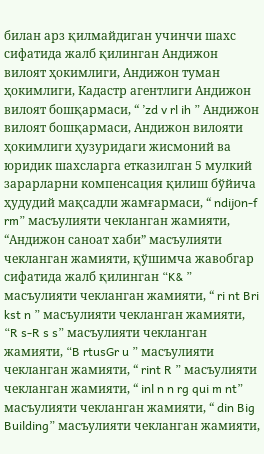билан арз қилмайдиган учинчи шахс сифатида жалб қилинган Андижон вилоят ҳокимлиги, Андижон туман ҳокимлиги, Кадастр агентлиги Андижон вилоят бошқармаси, “ ’zd v rl ih ” Андижон вилоят бошқармаси, Андижон вилояти ҳокимлиги ҳузуридаги жисмоний ва юридик шахсларга етказилган 5 мулкий зарарларни компенсация қилиш бўйича ҳудудий мақсадли жамғармаси, “ ndijоn-f rm” масъулияти чекланган жамияти, “Андижон саноат хаби” масъулияти чекланган жамияти, қўшимча жавобгар сифатида жалб қилинган “K& ” масъулияти чекланган жамияти, “ ri nt Bri kst n ” масъулияти чекланган жамияти, “R s-R s s” масъулияти чекланган жамияти, “B rtusGr u ” масъулияти чекланган жамияти, “ rint R ” масъулияти чекланган жамияти, “ inl n n rg qui m nt” масъулияти чекланган жамияти, “ din Big Building” масъулияти чекланган жамияти,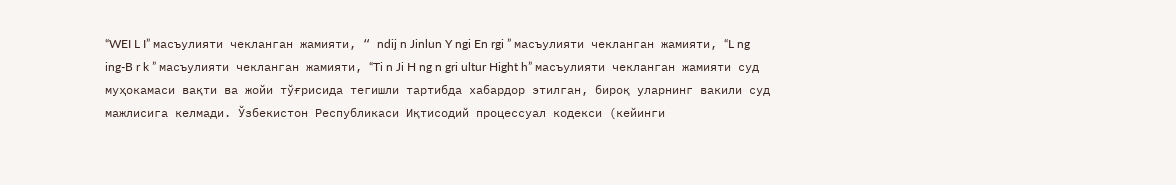“WEI L I” масъулияти чекланган жамияти, “ ndij n Jinlun Y ngi En rgi ” масъулияти чекланган жамияти, “L ng ing-B r k ” масъулияти чекланган жамияти, “Ti n Ji H ng n gri ultur Hight h” масъулияти чекланган жамияти суд муҳокамаси вақти ва жойи тўғрисида тегишли тартибда хабардор этилган, бироқ уларнинг вакили суд мажлисига келмади. Ўзбекистон Республикаси Иқтисодий процессуал кодекси (кейинги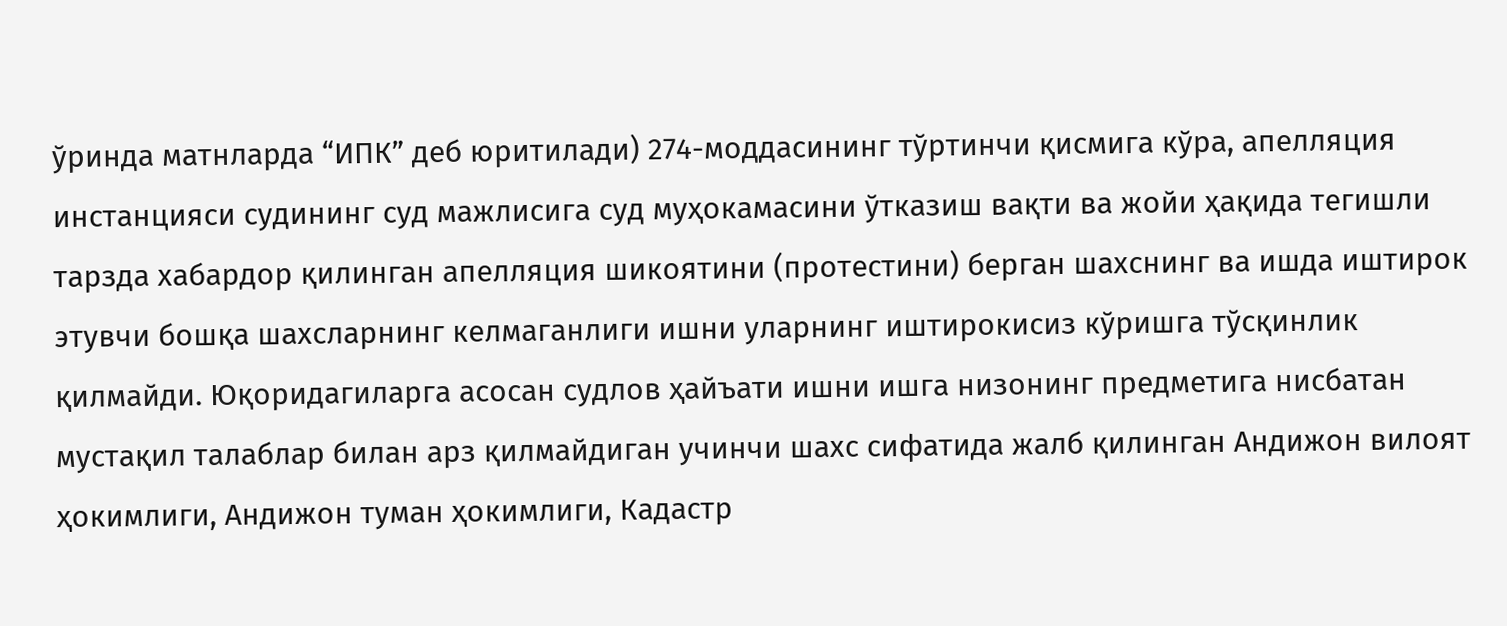ўринда матнларда “ИПК” деб юритилади) 274-моддасининг тўртинчи қисмига кўра, апелляция инстанцияси судининг суд мажлисига суд муҳокамасини ўтказиш вақти ва жойи ҳақида тегишли тарзда хабардор қилинган апелляция шикоятини (протестини) берган шахснинг ва ишда иштирок этувчи бошқа шахсларнинг келмаганлиги ишни уларнинг иштирокисиз кўришга тўсқинлик қилмайди. Юқоридагиларга асосан судлов ҳайъати ишни ишга низонинг предметига нисбатан мустақил талаблар билан арз қилмайдиган учинчи шахс сифатида жалб қилинган Андижон вилоят ҳокимлиги, Андижон туман ҳокимлиги, Кадастр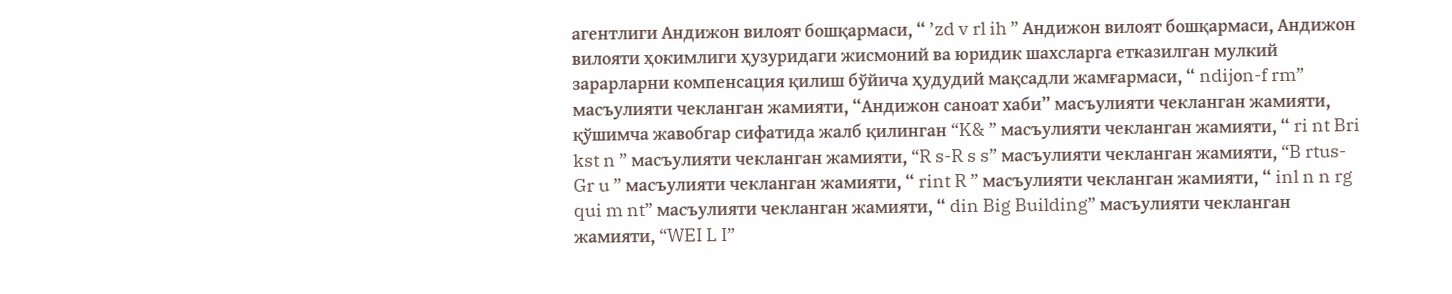агентлиги Андижон вилоят бошқармаси, “ ’zd v rl ih ” Андижон вилоят бошқармаси, Андижон вилояти ҳокимлиги ҳузуридаги жисмоний ва юридик шахсларга етказилган мулкий зарарларни компенсация қилиш бўйича ҳудудий мақсадли жамғармаси, “ ndijоn-f rm” масъулияти чекланган жамияти, “Андижон саноат хаби” масъулияти чекланган жамияти, қўшимча жавобгар сифатида жалб қилинган “K& ” масъулияти чекланган жамияти, “ ri nt Bri kst n ” масъулияти чекланган жамияти, “R s-R s s” масъулияти чекланган жамияти, “B rtus-Gr u ” масъулияти чекланган жамияти, “ rint R ” масъулияти чекланган жамияти, “ inl n n rg qui m nt” масъулияти чекланган жамияти, “ din Big Building” масъулияти чекланган жамияти, “WEI L I”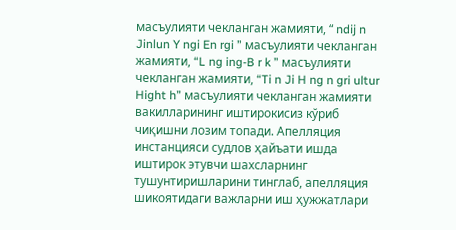масъулияти чекланган жамияти, “ ndij n Jinlun Y ngi En rgi ” масъулияти чекланган жамияти, “L ng ing-B r k ” масъулияти чекланган жамияти, “Ti n Ji H ng n gri ultur Hight h” масъулияти чекланган жамияти вакилларининг иштирокисиз кўриб чиқишни лозим топади. Апелляция инстанцияси судлов ҳайъати ишда иштирок этувчи шахсларнинг тушунтиришларини тинглаб, апелляция шикоятидаги важларни иш ҳужжатлари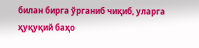билан бирга ўрганиб чиқиб, уларга ҳуқуқий баҳо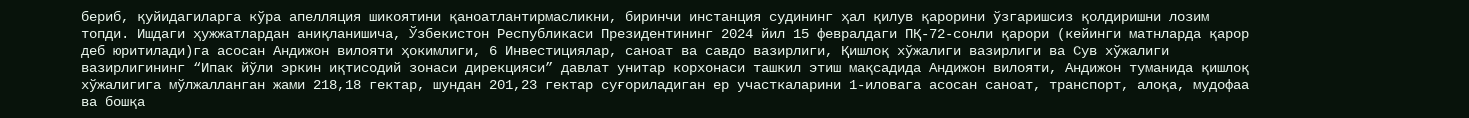бериб, қуйидагиларга кўра апелляция шикоятини қаноатлантирмасликни, биринчи инстанция судининг ҳал қилув қарорини ўзгаришсиз қолдиришни лозим топди. Ишдаги ҳужжатлардан аниқланишича, Ўзбекистон Республикаси Президентининг 2024 йил 15 февралдаги ПҚ-72-сонли қарори (кейинги матнларда қарор деб юритилади)га асосан Андижон вилояти ҳокимлиги, 6 Инвестициялар, саноат ва савдо вазирлиги, Қишлоқ хўжалиги вазирлиги ва Сув хўжалиги вазирлигининг “Ипак йўли эркин иқтисодий зонаси дирекцияси” давлат унитар корхонаси ташкил этиш мақсадида Андижон вилояти, Андижон туманида қишлоқ хўжалигига мўлжалланган жами 218,18 гектар, шундан 201,23 гектар суғориладиган ер участкаларини 1-иловага асосан саноат, транспорт, алоқа, мудофаа ва бошқа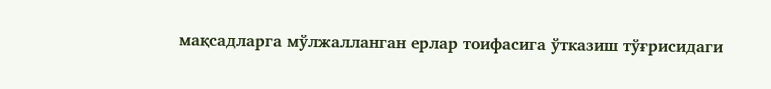мақсадларга мўлжалланган ерлар тоифасига ўтказиш тўғрисидаги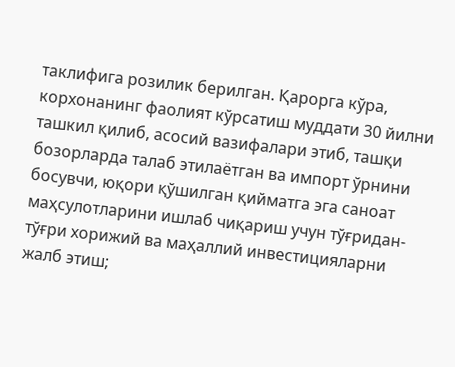таклифига розилик берилган. Қарорга кўра, корхонанинг фаолият кўрсатиш муддати 30 йилни ташкил қилиб, асосий вазифалари этиб, ташқи бозорларда талаб этилаётган ва импорт ўрнини босувчи, юқори қўшилган қийматга эга саноат маҳсулотларини ишлаб чиқариш учун тўғридан-тўғри хорижий ва маҳаллий инвестицияларни жалб этиш;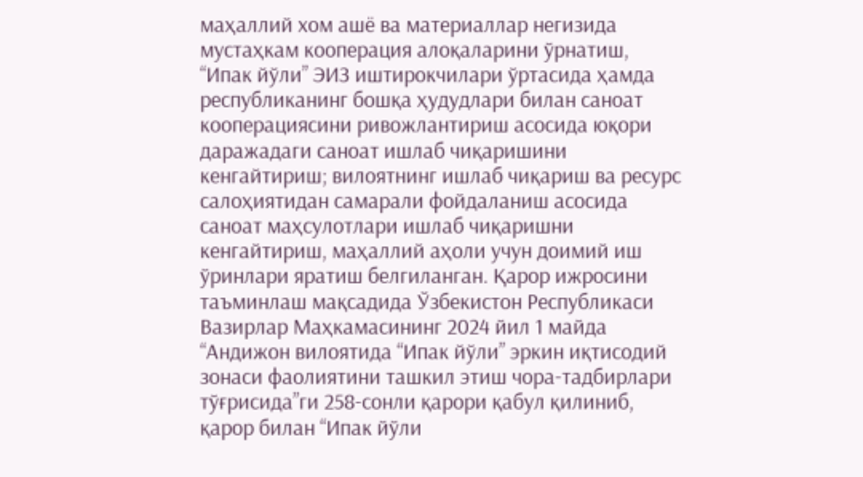маҳаллий хом ашё ва материаллар негизида мустаҳкам кооперация алоқаларини ўрнатиш, “Ипак йўли” ЭИЗ иштирокчилари ўртасида ҳамда республиканинг бошқа ҳудудлари билан саноат кооперациясини ривожлантириш асосида юқори даражадаги саноат ишлаб чиқаришини кенгайтириш; вилоятнинг ишлаб чиқариш ва ресурс салоҳиятидан самарали фойдаланиш асосида саноат маҳсулотлари ишлаб чиқаришни кенгайтириш, маҳаллий аҳоли учун доимий иш ўринлари яратиш белгиланган. Қарор ижросини таъминлаш мақсадида Ўзбекистон Республикаси Вазирлар Маҳкамасининг 2024 йил 1 майда “Андижон вилоятида “Ипак йўли” эркин иқтисодий зонаси фаолиятини ташкил этиш чора-тадбирлари тўғрисида”ги 258-сонли қарори қабул қилиниб, қарор билан “Ипак йўли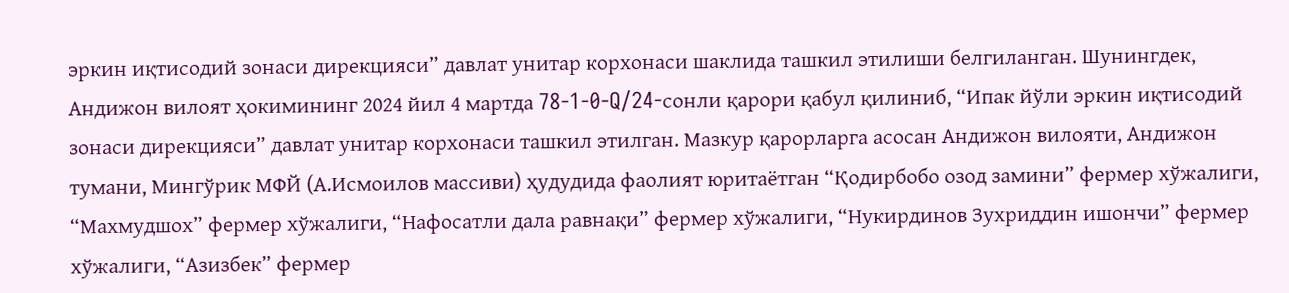эркин иқтисодий зонаси дирекцияси” давлат унитар корхонаси шаклида ташкил этилиши белгиланган. Шунингдек, Андижон вилоят ҳокимининг 2024 йил 4 мартда 78-1-0-Q/24-сонли қарори қабул қилиниб, “Ипак йўли эркин иқтисодий зонаси дирекцияси” давлат унитар корхонаси ташкил этилган. Мазкур қарорларга асосан Андижон вилояти, Андижон тумани, Мингўрик МФЙ (А.Исмоилов массиви) ҳудудида фаолият юритаётган “Қодирбобо озод замини” фермер хўжалиги, “Махмудшох” фермер хўжалиги, “Нафосатли дала равнақи” фермер хўжалиги, “Нукирдинов Зухриддин ишончи” фермер хўжалиги, “Азизбек” фермер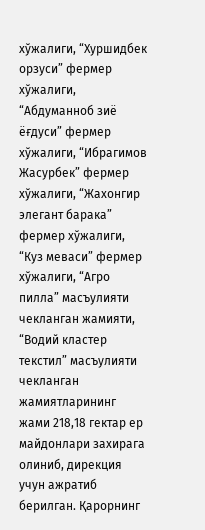хўжалиги, “Хуршидбек орзуси” фермер хўжалиги, “Абдуманноб зиё ёғдуси” фермер хўжалиги, “Ибрагимов Жасурбек” фермер хўжалиги, “Жахонгир элегант барака” фермер хўжалиги, “Куз меваси” фермер хўжалиги, “Агро пилла” масъулияти чекланган жамияти, “Водий кластер текстил” масъулияти чекланган жамиятларининг жами 218,18 гектар ер майдонлари захирага олиниб, дирекция учун ажратиб берилган. Қарорнинг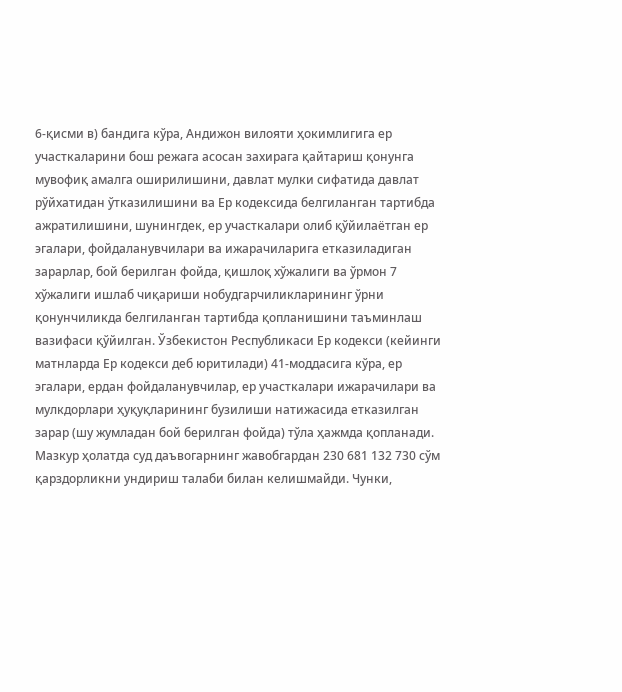6-қисми в) бандига кўра, Андижон вилояти ҳокимлигига ер участкаларини бош режага асосан захирага қайтариш қонунга мувофиқ амалга оширилишини, давлат мулки сифатида давлат рўйхатидан ўтказилишини ва Ер кодексида белгиланган тартибда ажратилишини, шунингдек, ер участкалари олиб қўйилаётган ер эгалари, фойдаланувчилари ва ижарачиларига етказиладиган зарарлар, бой берилган фойда, қишлоқ хўжалиги ва ўрмон 7 хўжалиги ишлаб чиқариши нобудгарчиликларининг ўрни қонунчиликда белгиланган тартибда қопланишини таъминлаш вазифаси қўйилган. Ўзбекистон Республикаси Ер кодекси (кейинги матнларда Ер кодекси деб юритилади) 41-моддасига кўра, ер эгалари, ердан фойдаланувчилар, ер участкалари ижарачилари ва мулкдорлари ҳуқуқларининг бузилиши натижасида етказилган зарар (шу жумладан бой берилган фойда) тўла ҳажмда қопланади. Мазкур ҳолатда суд даъвогарнинг жавобгардан 230 681 132 730 сўм қарздорликни ундириш талаби билан келишмайди. Чунки,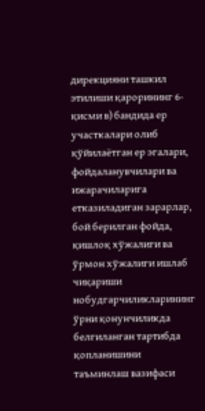дирекцияни ташкил этилиши қарорининг 6-қисми в) бандида ер участкалари олиб қўйилаётган ер эгалари, фойдаланувчилари ва ижарачиларига етказиладиган зарарлар, бой берилган фойда, қишлоқ хўжалиги ва ўрмон хўжалиги ишлаб чиқариши нобудгарчиликларининг ўрни қонунчиликда белгиланган тартибда қопланишини таъминлаш вазифаси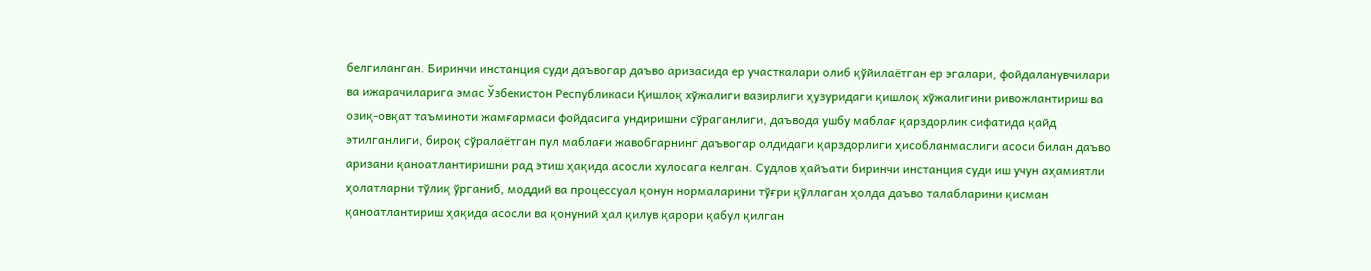белгиланган. Биринчи инстанция суди даъвогар даъво аризасида ер участкалари олиб қўйилаётган ер эгалари, фойдаланувчилари ва ижарачиларига эмас Ўзбекистон Республикаси Қишлоқ хўжалиги вазирлиги ҳузуридаги қишлоқ хўжалигини ривожлантириш ва озиқ-овқат таъминоти жамғармаси фойдасига ундиришни сўраганлиги, даъвода ушбу маблағ қарздорлик сифатида қайд этилганлиги, бироқ сўралаётган пул маблағи жавобгарнинг даъвогар олдидаги қарздорлиги ҳисобланмаслиги асоси билан даъво аризани қаноатлантиришни рад этиш ҳақида асосли хулосага келган. Судлов ҳайъати биринчи инстанция суди иш учун аҳамиятли ҳолатларни тўлиқ ўрганиб, моддий ва процессуал қонун нормаларини тўғри қўллаган ҳолда даъво талабларини қисман қаноатлантириш ҳақида асосли ва қонуний ҳал қилув қарори қабул қилган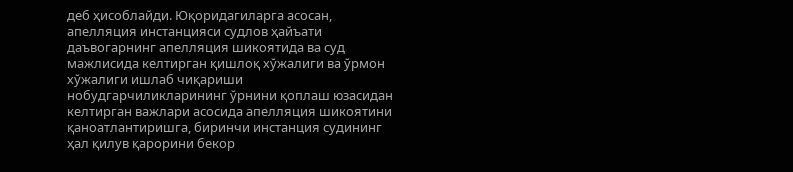деб ҳисоблайди. Юқоридагиларга асосан, апелляция инстанцияси судлов ҳайъати даъвогарнинг апелляция шикоятида ва суд мажлисида келтирган қишлоқ хўжалиги ва ўрмон хўжалиги ишлаб чиқариши нобудгарчиликларининг ўрнини қоплаш юзасидан келтирган важлари асосида апелляция шикоятини қаноатлантиришга, биринчи инстанция судининг ҳал қилув қарорини бекор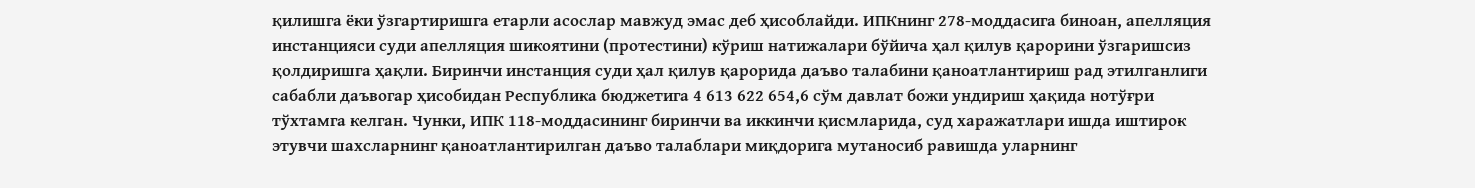қилишга ёки ўзгартиришга етарли асослар мавжуд эмас деб ҳисоблайди. ИПКнинг 278-моддасига биноан, апелляция инстанцияси суди апелляция шикоятини (протестини) кўриш натижалари бўйича ҳал қилув қарорини ўзгаришсиз қолдиришга ҳақли. Биринчи инстанция суди ҳал қилув қарорида даъво талабини қаноатлантириш рад этилганлиги сабабли даъвогар ҳисобидан Республика бюджетига 4 613 622 654,6 сўм давлат божи ундириш ҳақида нотўғри тўхтамга келган. Чунки, ИПК 118-моддасининг биринчи ва иккинчи қисмларида, суд харажатлари ишда иштирок этувчи шахсларнинг қаноатлантирилган даъво талаблари миқдорига мутаносиб равишда уларнинг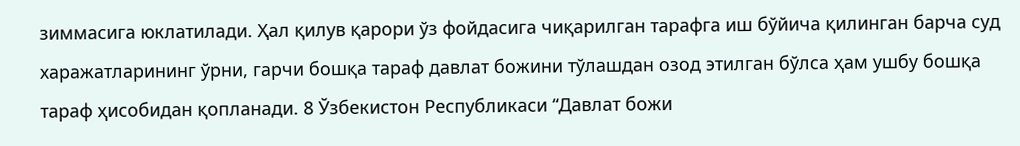зиммасига юклатилади. Ҳал қилув қарори ўз фойдасига чиқарилган тарафга иш бўйича қилинган барча суд харажатларининг ўрни, гарчи бошқа тараф давлат божини тўлашдан озод этилган бўлса ҳам ушбу бошқа тараф ҳисобидан қопланади. 8 Ўзбекистон Республикаси “Давлат божи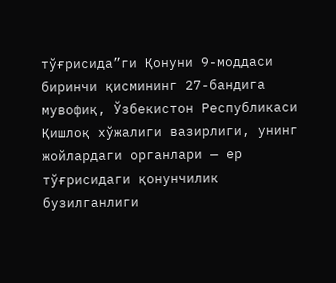тўғрисида”ги Қонуни 9-моддаси биринчи қисмининг 27-бандига мувофиқ, Ўзбекистон Республикаси Қишлоқ хўжалиги вазирлиги, унинг жойлардаги органлари — ер тўғрисидаги қонунчилик бузилганлиги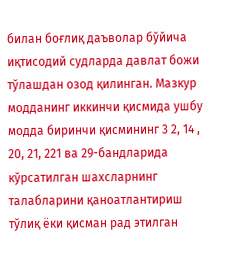билан боғлиқ даъволар бўйича иқтисодий судларда давлат божи тўлашдан озод қилинган. Мазкур модданинг иккинчи қисмида ушбу модда биринчи қисмининг 3 2, 14 , 20, 21, 221 ва 29-бандларида кўрсатилган шахсларнинг талабларини қаноатлантириш тўлиқ ёки қисман рад этилган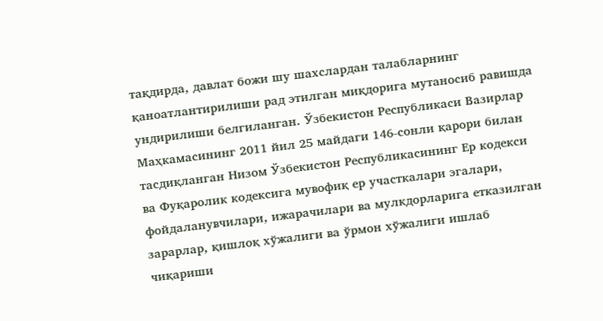тақдирда, давлат божи шу шахслардан талабларнинг қаноатлантирилиши рад этилган миқдорига мутаносиб равишда ундирилиши белгиланган. Ўзбекистон Республикаси Вазирлар Маҳкамасининг 2011 йил 25 майдаги 146-сонли қарори билан тасдиқланган Низом Ўзбекистон Республикасининг Ер кодекси ва Фуқаролик кодексига мувофиқ ер участкалари эгалари, фойдаланувчилари, ижарачилари ва мулкдорларига етказилган зарарлар, қишлоқ хўжалиги ва ўрмон хўжалиги ишлаб чиқариши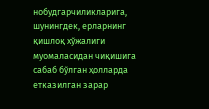нобудгарчиликларига, шунингдек, ерларнинг қишлоқ хўжалиги муомаласидан чиқишига сабаб бўлган ҳолларда етказилган зарар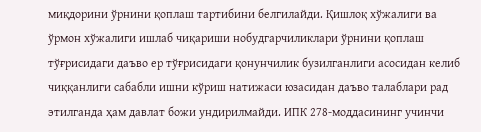миқдорини ўрнини қоплаш тартибини белгилайди. Қишлоқ хўжалиги ва ўрмон хўжалиги ишлаб чиқариши нобудгарчиликлари ўрнини қоплаш тўғрисидаги даъво ер тўғрисидаги қонунчилик бузилганлиги асосидан келиб чиққанлиги сабабли ишни кўриш натижаси юзасидан даъво талаблари рад этилганда ҳам давлат божи ундирилмайди. ИПК 278-моддасининг учинчи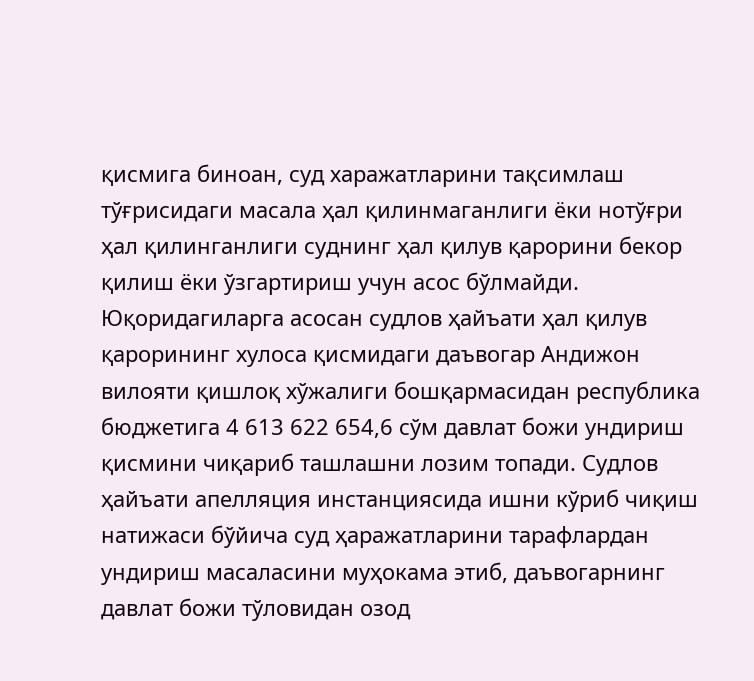қисмига биноан, суд харажатларини тақсимлаш тўғрисидаги масала ҳал қилинмаганлиги ёки нотўғри ҳал қилинганлиги суднинг ҳал қилув қарорини бекор қилиш ёки ўзгартириш учун асос бўлмайди. Юқоридагиларга асосан судлов ҳайъати ҳал қилув қарорининг хулоса қисмидаги даъвогар Андижон вилояти қишлоқ хўжалиги бошқармасидан республика бюджетига 4 613 622 654,6 сўм давлат божи ундириш қисмини чиқариб ташлашни лозим топади. Судлов ҳайъати апелляция инстанциясида ишни кўриб чиқиш натижаси бўйича суд ҳаражатларини тарафлардан ундириш масаласини муҳокама этиб, даъвогарнинг давлат божи тўловидан озод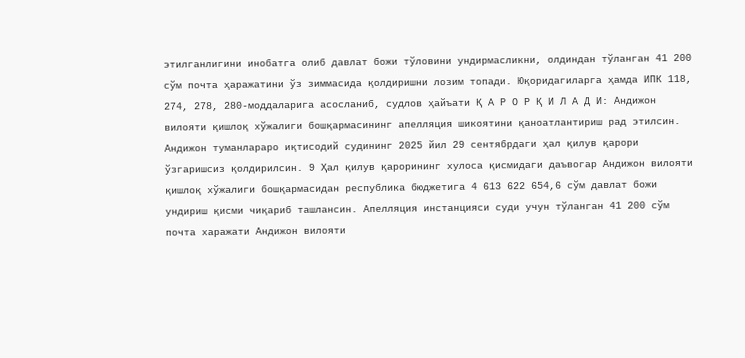этилганлигини инобатга олиб давлат божи тўловини ундирмасликни, олдиндан тўланган 41 200 сўм почта ҳаражатини ўз зиммасида қолдиришни лозим топади. Юқоридагиларга ҳамда ИПК 118, 274, 278, 280-моддаларига асосланиб, судлов ҳайъати Қ А Р О Р Қ И Л А Д И: Андижон вилояти қишлоқ хўжалиги бошқармасининг апелляция шикоятини қаноатлантириш рад этилсин. Андижон туманлараро иқтисодий судининг 2025 йил 29 сентябрдаги ҳал қилув қарори ўзгаришсиз қолдирилсин. 9 Ҳал қилув қарорининг хулоса қисмидаги даъвогар Андижон вилояти қишлоқ хўжалиги бошқармасидан республика бюджетига 4 613 622 654,6 сўм давлат божи ундириш қисми чиқариб ташлансин. Апелляция инстанцияси суди учун тўланган 41 200 сўм почта харажати Андижон вилояти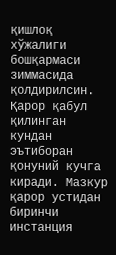қишлоқ хўжалиги бошқармаси зиммасида қолдирилсин. Қарор қабул қилинган кундан эътиборан қонуний кучга киради. Мазкур қарор устидан биринчи инстанция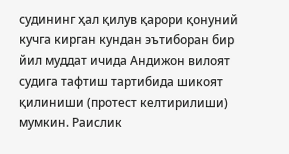судининг ҳал қилув қарори қонуний кучга кирган кундан эътиборан бир йил муддат ичида Андижон вилоят судига тафтиш тартибида шикоят қилиниши (протест келтирилиши) мумкин. Раислик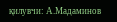қилувчи: А.Мадаминов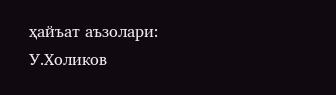ҳайъат аъзолари: У.Холиков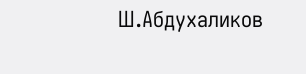Ш.Абдухаликов